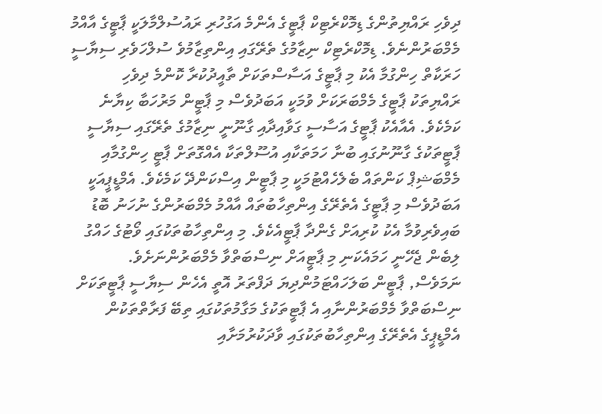ދިވެހި ރައްޔިތުންގެ ޑިމޮކްރެޓިކް ޕާޓީގެ އެންމެ އަގުހުރި ރައުސުލްމާލަކީ ޕާޓީގެ އާއްމު މެމްބަރުންނެވެ. ޑިމޮކްރެޓިކް ނިޒާމުގެ ތެރޭގައި އިންތިޒާމުވެ ސުލްހަވެރި ސިޔާސީ ހަރަކާތް ހިންގުމާ އެކު މި ޕާޓީގެ އަސާސްތަކަށް ތާއީދުކުރާ ކޮންމެ ދިވެހި ރައްޔިތަކު ޕާޓީގެ މެމްބަރަކަށް ވުމަކީ އަބަދުވެސް މި ޕާޓީން މަރުހަބާ ކިޔާނެ ކަމެކެވެ. އެއާއެކު ޕާޓީގެ އަސާސީ ގަވާއިދާއި ގާނޫނީ ނިޒާމުގެ ތެރޭގައި ސިޔާސީ ޕާޓީތަކުގެ ގާނޫނުގައި ބުނާ ހަމަތަކާއި އުސޫލްތަކާ އެއްގޮތަށް ޕާޓީ ހިންގުމާއި މެމްބަޝިޕް ކަންތައް ބެލެހެއްޓުމަކީ މި ޕާޓީން އިސްކަންދޭ ކަމެކެވެ. އެމްޑީޕީއަކީ އަބަދުވެސް މި ޕާޓީގެ އެތެރޭގެ އިންތިހާބުތައް އާއްމު މެމްބަރުންގެ ނުހަނު ބޮޑު ބައިވެރިވުމާ އެކު ކުރިއަށް ގެންދާ ޕާޓީއެކެވެ. މި އިންތިހާބުތަކުގައި ވޯޓުގެ ހައްގު ލިބެން ޖެހޭނީ ހަމައެކަނި މި ޕާޓީއަށް ނިސްބަތްވާ މެމްބަރުންނަށެވެ.
ނަމަވެސް, ޕާޓީން ބަލަހައްޓަމުންދިޔަ ދަފްތަރު އޮތީ އެހެން ސިޔާސީ ޕާޓީތަކަށް ނިސްބަތްވާ މެމްބަރުންނާއި އެ ޕާޓީތަކުގެ މަގާމުތަކުގައި ތިބޭ ފަރާތްތަކުން އެމްޑީޕީގެ އެތެރޭގެ އިންތިހާބުތަކުގައި ވާދަކުރުމަށާއި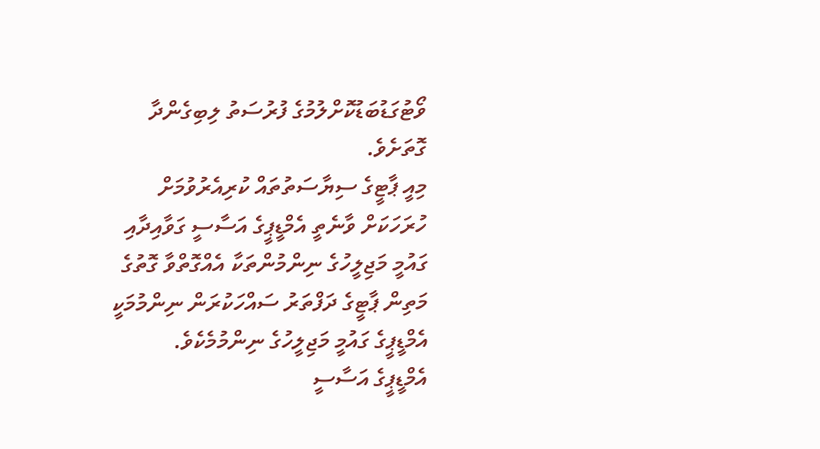ވޯޓުގަޑުބަޑުކޮށްލުމުގެ ފުރުސަތު ލިބިގެންދާ ގޮތަށެވެ.
މިއީ ޕާޓީގެ ސިޔާސަތުތައް ކުރިއެރުވުމަށް ހުރަހަކަށް ވާނެތީ އެމްޑީޕީގެ އަސާސީ ގަވާއިދާއި ގައުމީ މަޖިލީހުގެ ނިންމުންތަކާ އެއްގޮތްވާ ގޮތުގެ މަތިން ޕާޓީގެ ދަފްތަރު ސައްހަކުރަން ނިންމުމަކީ އެމްޑީޕީގެ ގައުމީ މަޖިލީހުގެ ނިންމުމެކެވެ.
އެމްޑީޕީގެ އަސާސީ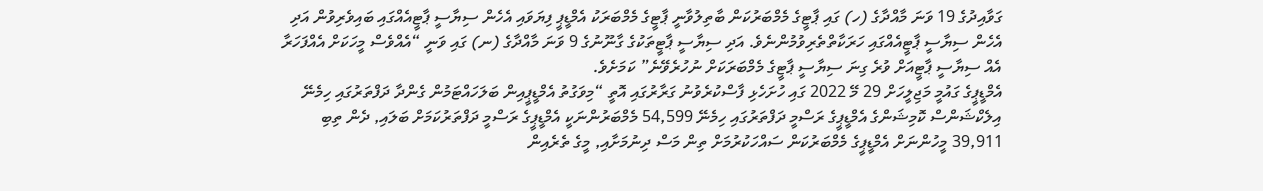ގަވާއިދުގެ 19 ވަނަ މާއްދާގެ (ހ) ގައި ޕާޓީގެ މެމްބަރުކަން ބާތިލުވާނީ ޕާޓީގެ މެމްބަރަކު އެމްޑީޕީ ފިޔަވައި އެހެން ސިޔާސީ ޕާޓީއެއްގައި ބައިވެރިވުން އަދި އެހެން ސިޔާސީ ޕާޓީއެއްގައި ހަރަކާތްތެރިވުމުންނެވެ. އަދި ސިޔާސީ ޕާޓީތަކުގެ ގާނޫނުގެ 9 ވަނަ މާއްދާގެ (ނ) ގައި ވަނީ “އެއްވެސް މީހަކަށް އެއްފަހަރާ އެއް ސިޔާސީ ޕާޓީއަށް ވުރެ ގިނަ ސިޔާސީ ޕާޓީގެ މެމްބަރަކަށް ނުހުރެވޭނެ” ކަމަށެވެ.
އެމްޑީޕީގެ ގައުމީ މަޖިލީހަށް 29 މޭ 2022 ގައި ހުށަހެޅި ފާސްކުރެވުނު ގަރާރުގައި އޮތީ “މިވަގުތު އެމްޑީޕީއިން ބަލަހައްޓަމުން ގެންދާ ދަފްތަރުގައި ހިމެނޭ އިލެކްޝަންސް ކޮމިޝަންގެ އެމްޑީޕީގެ ރަސްމީ ދަފްތަރުގައި ހިމެނޭ 54,599 މެމްބަރުންނަކީ އެމްޑީޕީގެ ރަސްމީ ދަފްތަރުކަމަށް ބަލައި, ދެން ތިބި 39,911 މީހުންނަށް އެމްޑީޕީގެ މެމްބަރުކަން ސައްހަކުރުމަށް ތިން މަސް ދިނުމަށާއި, މީގެ ތެރެއިން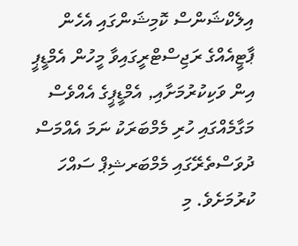އިލެކްޝަންސް ކޮމިޝަންގައި އެހެން ޕާޓީއެއްގެ ރަޖިސްޓްރީގައިވާ މީހުން އެމްޑީޕީ އިން ވަކިކުރުމަށާއި, އެމްޑީޕީގެ އެއްވެސް މަގާމެއްގައި ހުރި މެމްބަރަކު ނަމަ އެއްމަސް ދުވަސްތެރޭގައި މެމްބަރޝިޕް ސައްހަ ކުރުމަށެވެ. މި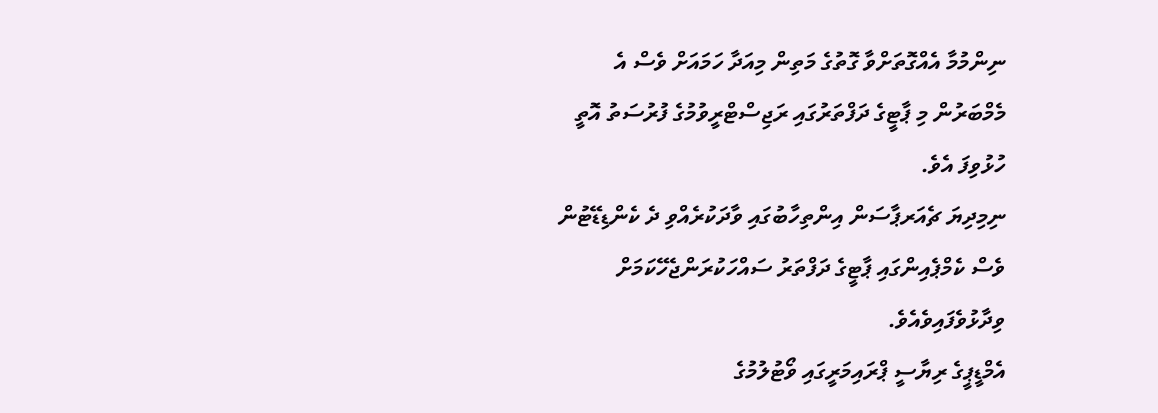ނިންމުމާ އެއްގޮތަށްވާ ގޮތުގެ މަތިން މިއަދާ ހަމައަށް ވެސް އެ މެމްބަރުން މި ޕާޓީގެ ދަފްތަރުގައި ރަޖިސްޓްރީވުމުގެ ފުރުސަތު އޮތީ ހުޅުވިފަ އެވެ.
ނިމިދިޔަ ޗެއަރޕާސަން އިންތިހާބުގައި ވާދަކުރެއްވި ދެ ކެންޑިޑޭޓުން ވެސް ކެމްޕެއިންގައި ޕާޓީގެ ދަފްތަރު ސައްހަކުރަންޖެހޭކަމަށް ވިދާޅުވެފައިވެއެވެ.
އެމްޑީޕީގެ ރިޔާސީ ޕްރައިމަރީގައި ވޯޓުލުމުގެ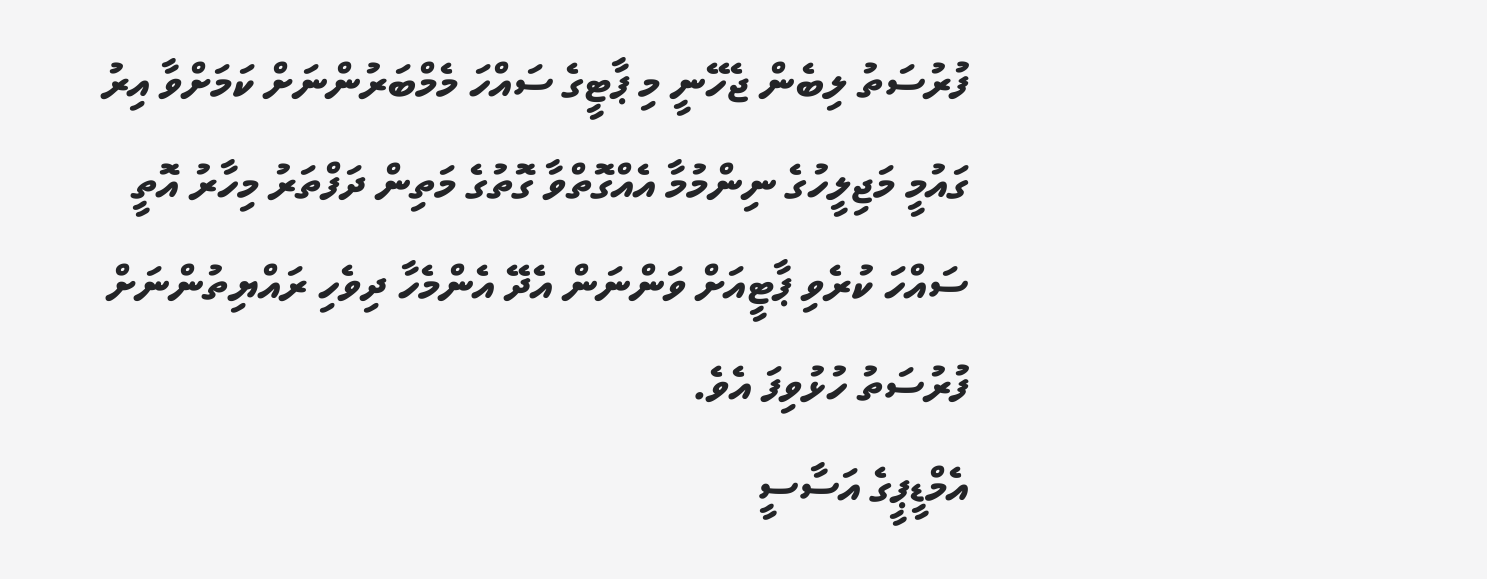ފުރުސަތު ލިބެން ޖެހޭނީ މި ޕާޓީގެ ސައްހަ މެމްބަރުންނަށް ކަމަށްވާ އިރު ގައުމީ މަޖިލީހުގެ ނިންމުމާ އެއްގޮތްވާ ގޮތުގެ މަތިން ދަފްތަރު މިހާރު އޮތީ ސައްހަ ކުރެވި ޕާޓީއަށް ވަންނަން އެދޭ އެންމެހާ ދިވެހި ރައްޔިތުންނަށް ފުރުސަތު ހުޅުވިފަ އެވެ.
އެމްޑީޕީގެ އަސާސީ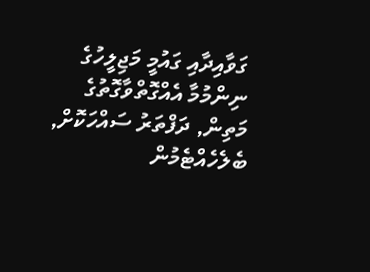ގަވާއިދާއި ގައުމީ މަޖިލީހުގެ ނިންމުމާ އެއްގޮތްވާގޮތުގެ މަތިން, ދަފްތަރު ސައްހަކޮށް, ބެލެހެއްޓެމުން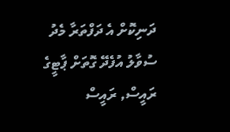ދަނިކޮށް އެ ދަފްތަރާ މެދު ސުވާލު އުފެދޭ ގޮތަށް ޕާޓީގެ ރައީސް, ރައީސް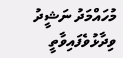މުހައްމަދު ނަޝީދު ވިދާޅުވެފައިވާތީ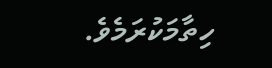ހިތާމަކުރަމެވެ.